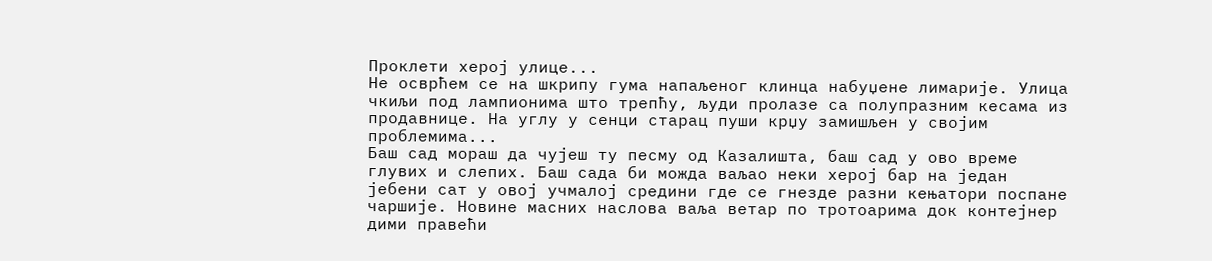Проклети херој улице...
Не осврћем се на шкрипу гума напаљеног клинца набуџене лимарије. Улица чкиљи под лампионима што трепћу, људи пролазе са полупразним кесама из продавнице. На углу у сенци старац пуши крџу замишљен у својим проблемима...
Баш сад мораш да чујеш ту песму од Казалишта, баш сад у ово време глувих и слепих. Баш сада би можда ваљао неки херој бар на један јебени сат у овој учмалој средини где се гнезде разни кењатори поспане чаршије. Новине масних наслова ваља ветар по тротоарима док контејнер дими правећи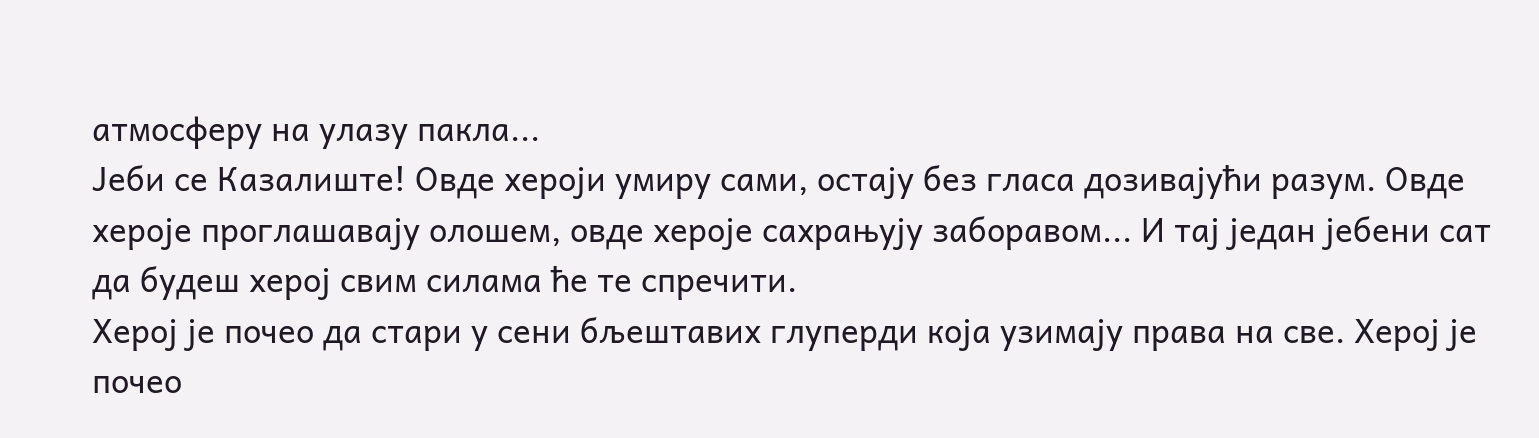атмосферу на улазу пакла...
Јеби се Казалиште! Овде хероји умиру сами, остају без гласа дозивајући разум. Овде хероје проглашавају олошем, овде хероје сахрањују заборавом... И тај један јебени сат да будеш херој свим силама ће те спречити.
Херој је почео да стари у сени бљештавих глуперди која узимају права на све. Херој је почео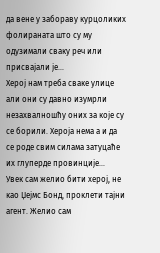да вене у забораву курцоликих фолираната што су му одузимали сваку реч или присвајали је...
Херој нам треба сваке улице али они су давно изумрли незахвалношћу оних за које су се борили. Хероја нема а и да се роде свим силама затуцаће их глуперде провинције...
Увек сам желио бити херој, не као Џејмс Бонд, проклети тајни агент. Желио сам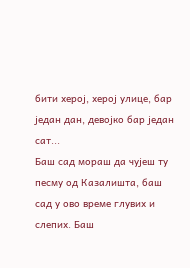бити херој, херој улице, бар један дан, девојко бар један сат...
Баш сад мораш да чујеш ту песму од Казалишта, баш сад у ово време глувих и слепих. Баш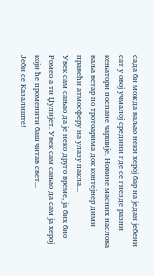сада би можда ваљао неки херој бар на један јебени сат у овој учмалој средини где се гнезде разни кењатори поспане чаршије. Новине масних наслова ваља ветар по тротоарима док контејнер дими правећи атмосферу на улазу пакла...
Увек сам сањао да је неко друго време, ја бих био Ромео а ти Џулијет. Увек сам сањао да сам ја херој који ће променити баш читав свет...
Јеби се Казалиште!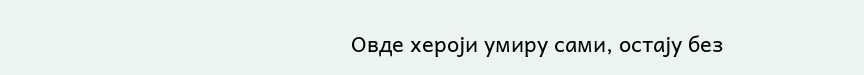Овде хероји умиру сами, остају без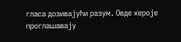гласа дозивајући разум. Овде хероје проглашавају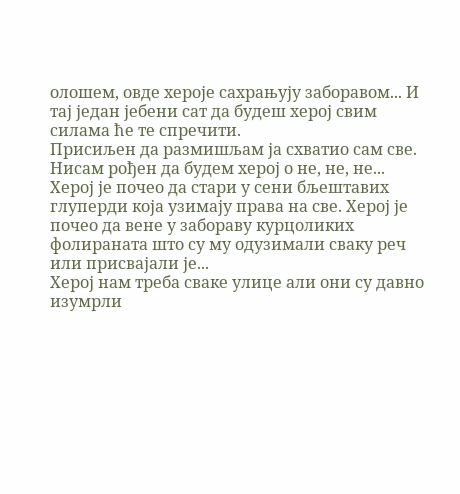олошем, овде хероје сахрањују заборавом... И тај један јебени сат да будеш херој свим силама ће те спречити.
Присиљен да размишљам ја схватио сам све. Нисам рођен да будем херој о не, не, не...
Херој је почео да стари у сени бљештавих глуперди која узимају права на све. Херој је почео да вене у забораву курцоликих фолираната што су му одузимали сваку реч или присвајали је...
Херој нам треба сваке улице али они су давно изумрли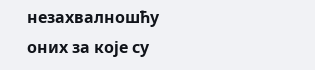незахвалношћу оних за које су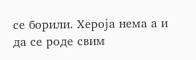се борили. Хероја нема а и да се роде свим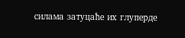силама затуцаће их глуперде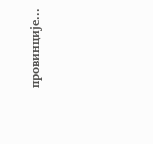провинције...